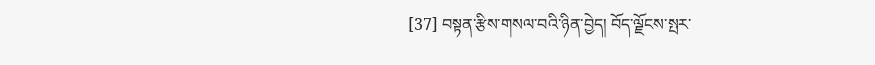[37] བསྟན་རྩིས་གསལ་བའི་ཉིན་བྱེད། བོད་ལྗོངས་སྤར་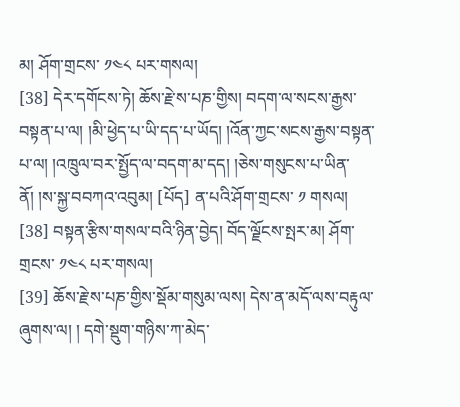མ། ཤོག་གྲངས་ ༡༤༨ པར་གསལ།
[38] དེར་དགོངས་ཏེ། ཆོས་རྗེ་ས་པཎ་གྱིས། བདག་ལ་སངས་རྒྱས་བསྟན་པ་ལ། །མི་ཕྱེད་པ་ཡི་དད་པ་ཡོད། །འོན་ཀྱང་སངས་རྒྱས་བསྟན་པ་ལ། །འཁྲུལ་བར་སྤྱོད་ལ་བདག་མ་དད། །ཅེས་གསུངས་པ་ཡིན་ནོ། །ས་སྐྱ་བབཀའ་འབུམ། [པོད] ན་པའི་ཤོག་གྲངས་ ༡ གསལ།
[38] བསྟན་རྩིས་གསལ་བའི་ཉིན་བྱེད། བོད་ལྗོངས་སྤར་མ། ཤོག་གྲངས་ ༡༤༨ པར་གསལ།
[39] ཆོས་རྗེ་ས་པཎ་གྱིས་སྡོམ་གསུམ་ལས། དེས་ན་མདོ་ལས་བརྟུལ་ཞུགས་ལ། ། དགེ་སྡུག་གཉིས་ཀ་མེད་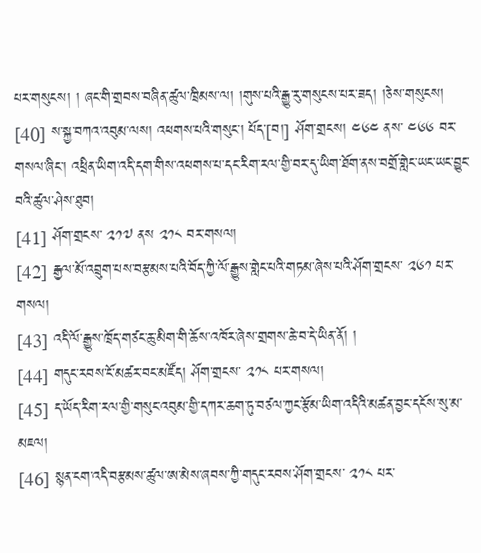པར་གསུངས། ། ཞང་གི་གྲབས་བཞིན་ཚུལ་ཁྲིམས་ལ། །གུས་པའི་རྒྱུ་རུ་གསུངས་པར་ཟད། །ཅེས་གསུངས།
[40] ས་སྐྱ་བཀའ་འབུམ་ལས། འཕགས་པའི་གསུང་། པོད་[བ།] ཤོག་གྲངས། ༤༦༤ ནས་ ༤༦༦ བར་གསལ་ཞིང་། འཕྲིན་ཡིག་འདི་དག་གིས་འཕགས་པ་དང་རིག་རལ་གྱི་བར་དུ་ཡིག་ཐོག་ནས་བགྲོ་གླེང་ཡང་ཡང་བྱུང་བའི་ཚུལ་ཤེས་ཐུབ།
[41] ཤོག་གྲངས་ ༢༡༧ ནས ༢༡༨ བར་གསལ།
[42] རྒྱལ་མོ་འབྲུག་པས་བརྩམས་པའི་བོད་ཀྱི་ལོ་རྒྱུས་གླེང་པའི་གཏམ་ཞེས་པའི་ཤོག་གྲངས་ ༢༦༡ པར་གསལ།
[43] འདི་ལོ་རྒྱུས་ཁྲོད་གཙང་ཆུ་མིག་གི་ཆོས་འཁོར་ཞེས་གྲགས་ཆེ་བ་དེ་ཡིན་ནོ། །
[44] གདུང་རབས་ངོ་མཚར་བང་མཛོད། ཤོག་གྲངས་ ༢༡༨ པར་གསལ།
[45] ད་ཡོད་རིག་རལ་གྱི་གསུང་འབུམ་གྱི་དཀར་ཆག་ཏུ་བཙལ་ཀྱང་རྩོམ་ཡིག་འདིའི་མཚན་བྱང་དངོས་སུ་མ་མཇལ།
[46] སྙན་ངག་འདི་བརྩམས་ཚུལ་ཨ་མེས་ཞབས་ཀྱི་གདུང་རབས་ཤོག་གྲངས་ ༢༡༨ པར་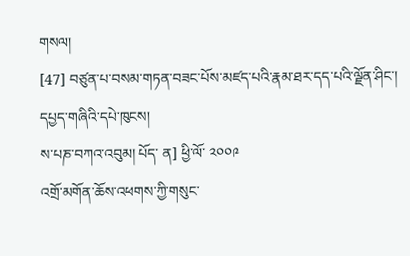གསལ།
[47] བཙུན་པ་བསམ་གཏན་བཟང་པོས་མཛད་པའི་རྣམ་ཐར་དད་པའི་ལྗོན་ཤིང་།
དཔྱད་གཞིའི་དཔེ་ཁུངས།
ས་པཎ་བཀའ་འབུམ། པོད་ ན] ཕྱི་ལོ་ ༢༠༠༩
འགྲོ་མགོན་ཆོས་འཕགས་ཀྱི་གསུང་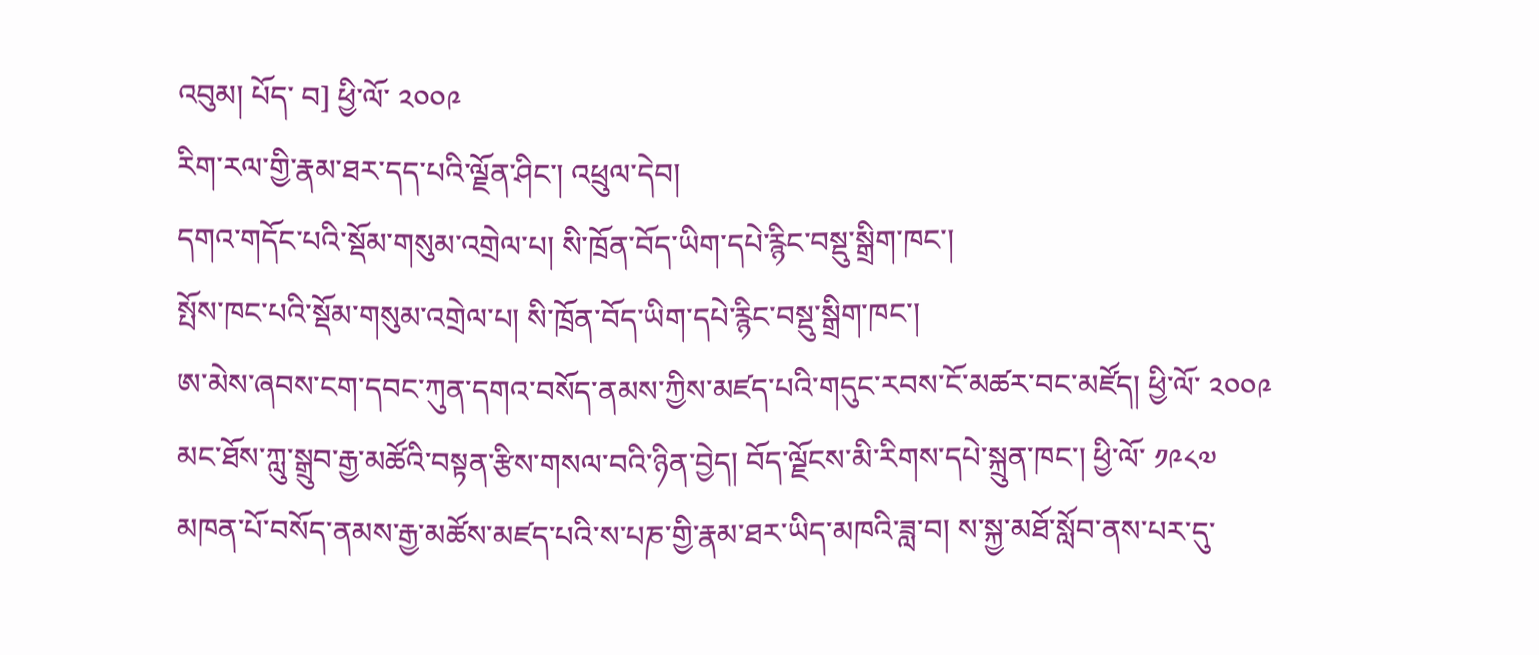འབུམ། པོད་ བ] ཕྱི་ལོ་ ༢༠༠༩
རིག་རལ་གྱི་རྣམ་ཐར་དད་པའི་ལྗོན་ཤིང་། འཕྲུལ་དེབ།
དགའ་གདོང་པའི་སྡོམ་གསུམ་འགྲེལ་པ། སི་ཁྲོན་བོད་ཡིག་དཔེ་རྙིང་བསྡུ་སྒྲིག་ཁང་།
སྤོས་ཁང་པའི་སྡོམ་གསུམ་འགྲེལ་པ། སི་ཁྲོན་བོད་ཡིག་དཔེ་རྙིང་བསྡུ་སྒྲིག་ཁང་།
ཨ་མེས་ཞབས་ངག་དབང་ཀུན་དགའ་བསོད་ནམས་ཀྱིས་མཛད་པའི་གདུང་རབས་ངོ་མཚར་བང་མཛོད། ཕྱི་ལོ་ ༢༠༠༩
མང་ཐོས་ཀླུ་སྒྲུབ་རྒྱ་མཚོའི་བསྟན་རྩིས་གསལ་བའི་ཉིན་བྱེད། བོད་ལྗོངས་མི་རིགས་དཔེ་སྐྲུན་ཁང་། ཕྱི་ལོ་ ༡༩༨༧
མཁན་པོ་བསོད་ནམས་རྒྱ་མཚོས་མཛད་པའི་ས་པཎ་གྱི་རྣམ་ཐར་ཡིད་མཁའི་ཟླ་བ། ས་སྐྱ་མཐོ་སློབ་ནས་པར་དུ་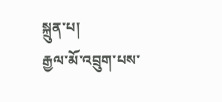སྐྲུན་པ།
རྒྱལ་མོ་འབྲུག་པས་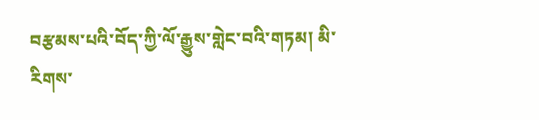བརྩམས་པའི་བོད་ཀྱི་ལོ་རྒྱུས་གླེང་བའི་གཏམ། མི་རིགས་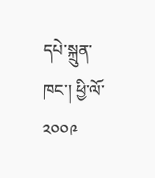དཔེ་སྐྲུན་ཁང་། ཕྱི་ལོ་ ༢༠༠༩